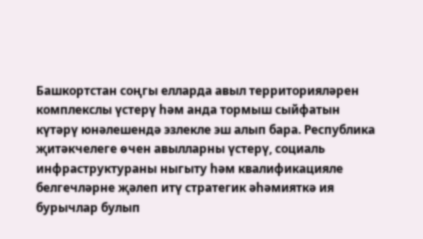Башкортстан соңгы елларда авыл территорияләрен комплекслы үстерү һәм анда тормыш сыйфатын күтәрү юнәлешендә эзлекле эш алып бара. Республика җитәкчелеге өчен авылларны үстерү, социаль инфраструктураны ныгыту һәм квалификацияле белгечләрне җәлеп итү стратегик әһәмияткә ия бурычлар булып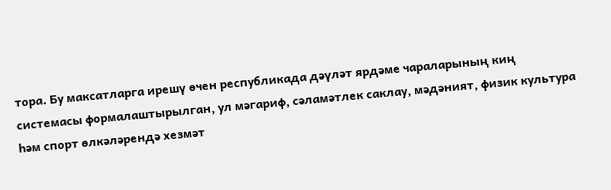тора. Бу максатларга ирешү өчен республикада дәүләт ярдәме чараларының киң системасы формалаштырылган, ул мәгариф, сәламәтлек саклау, мәдәният, физик культура һәм спорт өлкәләрендә хезмәт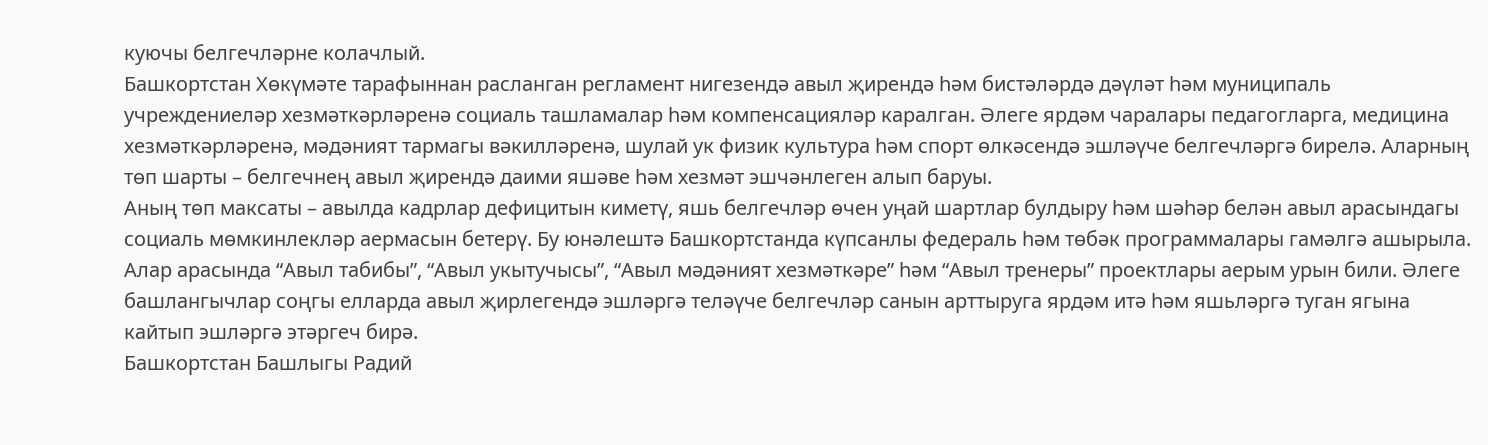куючы белгечләрне колачлый.
Башкортстан Хөкүмәте тарафыннан расланган регламент нигезендә авыл җирендә һәм бистәләрдә дәүләт һәм муниципаль учреждениеләр хезмәткәрләренә социаль ташламалар һәм компенсацияләр каралган. Әлеге ярдәм чаралары педагогларга, медицина хезмәткәрләренә, мәдәният тармагы вәкилләренә, шулай ук физик культура һәм спорт өлкәсендә эшләүче белгечләргә бирелә. Аларның төп шарты – белгечнең авыл җирендә даими яшәве һәм хезмәт эшчәнлеген алып баруы.
Аның төп максаты – авылда кадрлар дефицитын киметү, яшь белгечләр өчен уңай шартлар булдыру һәм шәһәр белән авыл арасындагы социаль мөмкинлекләр аермасын бетерү. Бу юнәлештә Башкортстанда күпсанлы федераль һәм төбәк программалары гамәлгә ашырыла. Алар арасында “Авыл табибы”, “Авыл укытучысы”, “Авыл мәдәният хезмәткәре” һәм “Авыл тренеры” проектлары аерым урын били. Әлеге башлангычлар соңгы елларда авыл җирлегендә эшләргә теләүче белгечләр санын арттыруга ярдәм итә һәм яшьләргә туган ягына кайтып эшләргә этәргеч бирә.
Башкортстан Башлыгы Радий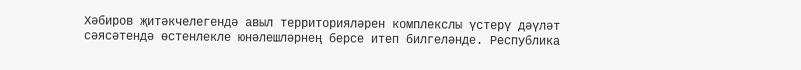Хәбиров җитәкчелегендә авыл территорияләрен комплекслы үстерү дәүләт сәясәтендә өстенлекле юнәлешләрнең берсе итеп билгеләнде. Республика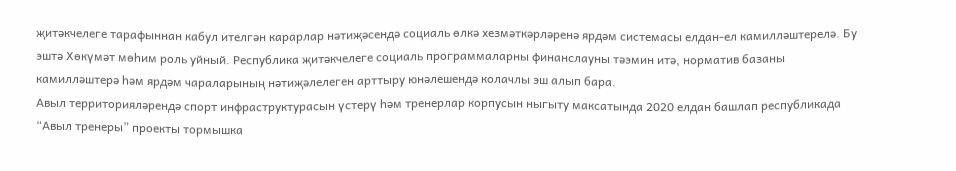җитәкчелеге тарафыннан кабул ителгән карарлар нәтиҗәсендә социаль өлкә хезмәткәрләренә ярдәм системасы елдан-ел камилләштерелә. Бу эштә Хөкүмәт мөһим роль уйный. Республика җитәкчелеге социаль программаларны финанслауны тәэмин итә, норматив базаны камилләштерә һәм ярдәм чараларының нәтиҗәлелеген арттыру юнәлешендә колачлы эш алып бара.
Авыл территорияләрендә спорт инфраструктурасын үстерү һәм тренерлар корпусын ныгыту максатында 2020 елдан башлап республикада “Авыл тренеры” проекты тормышка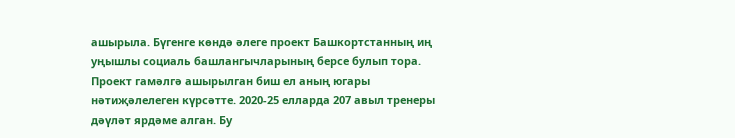ашырыла. Бүгенге көндә әлеге проект Башкортстанның иң уңышлы социаль башлангычларының берсе булып тора. Проект гамәлгә ашырылган биш ел аның югары нәтиҗәлелеген күрсәтте. 2020-25 елларда 207 авыл тренеры дәүләт ярдәме алган. Бу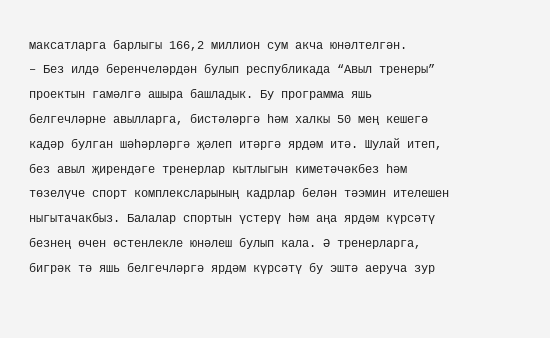максатларга барлыгы 166,2 миллион сум акча юнәлтелгән.
– Без илдә беренчеләрдән булып республикада “Авыл тренеры” проектын гамәлгә ашыра башладык. Бу программа яшь белгечләрне авылларга, бистәләргә һәм халкы 50 мең кешегә кадәр булган шәһәрләргә җәлеп итәргә ярдәм итә. Шулай итеп, без авыл җирендәге тренерлар кытлыгын киметәчәкбез һәм төзелүче спорт комплексларының кадрлар белән тәэмин ителешен ныгытачакбыз. Балалар спортын үстерү һәм аңа ярдәм күрсәтү безнең өчен өстенлекле юнәлеш булып кала. Ә тренерларга, бигрәк тә яшь белгечләргә ярдәм күрсәтү бу эштә аеруча зур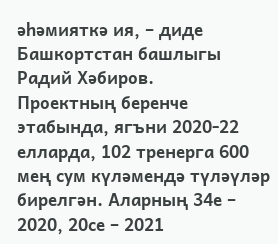әһәмияткә ия, – диде Башкортстан башлыгы Радий Хәбиров.
Проектның беренче этабында, ягъни 2020-22 елларда, 102 тренерга 600 мең сум күләмендә түләүләр бирелгән. Аларның 34е – 2020, 20се – 2021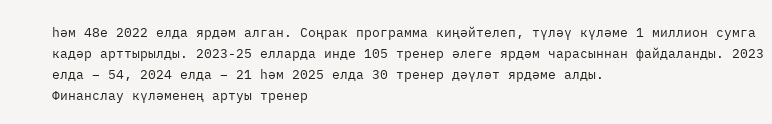һәм 48е 2022 елда ярдәм алган. Соңрак программа киңәйтелеп, түләү күләме 1 миллион сумга кадәр арттырылды. 2023-25 елларда инде 105 тренер әлеге ярдәм чарасыннан файдаланды. 2023 елда – 54, 2024 елда – 21 һәм 2025 елда 30 тренер дәүләт ярдәме алды.
Финанслау күләменең артуы тренер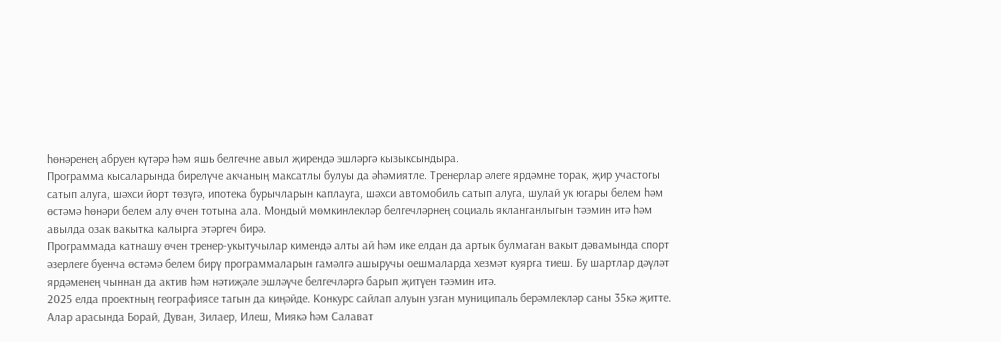һөнәренең абруен күтәрә һәм яшь белгечне авыл җирендә эшләргә кызыксындыра.
Программа кысаларында бирелүче акчаның максатлы булуы да әһәмиятле. Тренерлар әлеге ярдәмне торак, җир участогы сатып алуга, шәхси йорт төзүгә, ипотека бурычларын каплауга, шәхси автомобиль сатып алуга, шулай ук югары белем һәм өстәмә һөнәри белем алу өчен тотына ала. Мондый мөмкинлекләр белгечләрнең социаль якланганлыгын тәэмин итә һәм авылда озак вакытка калырга этәргеч бирә.
Программада катнашу өчен тренер-укытучылар кимендә алты ай һәм ике елдан да артык булмаган вакыт дәвамында спорт әзерлеге буенча өстәмә белем бирү программаларын гамәлгә ашыручы оешмаларда хезмәт куярга тиеш. Бу шартлар дәүләт ярдәменең чыннан да актив һәм нәтиҗәле эшләүче белгечләргә барып җитүен тәэмин итә.
2025 елда проектның географиясе тагын да киңәйде. Конкурс сайлап алуын узган муниципаль берәмлекләр саны 35кә җитте. Алар арасында Борай, Дуван, Зилаер, Илеш, Миякә һәм Салават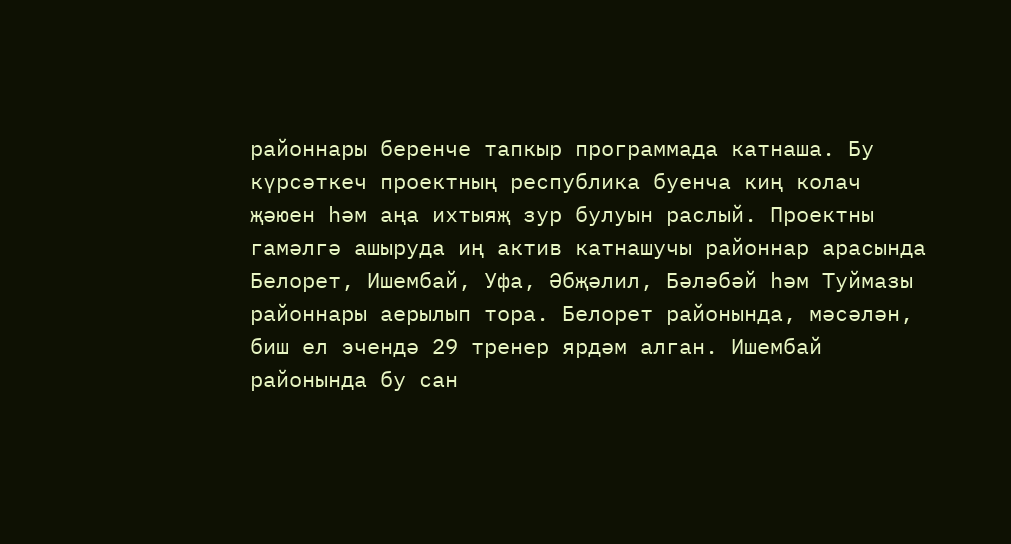районнары беренче тапкыр программада катнаша. Бу күрсәткеч проектның республика буенча киң колач җәюен һәм аңа ихтыяҗ зур булуын раслый. Проектны гамәлгә ашыруда иң актив катнашучы районнар арасында Белорет, Ишембай, Уфа, Әбҗәлил, Бәләбәй һәм Туймазы районнары аерылып тора. Белорет районында, мәсәлән, биш ел эчендә 29 тренер ярдәм алган. Ишембай районында бу сан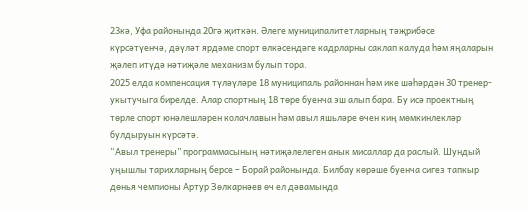23кә, Уфа районында 20гә җиткән. Әлеге муниципалитетларның тәҗрибәсе күрсәтүенчә, дәүләт ярдәме спорт өлкәсендәге кадрларны саклап калуда һәм яңаларын җәлеп итүдә нәтиҗәле механизм булып тора.
2025 елда компенсация түләүләре 18 муниципаль районнан һәм ике шәһәрдән 30 тренер-укытучыга бирелде. Алар спортның 18 төре буенча эш алып бара. Бу исә проектның төрле спорт юнәлешләрен колачлавын һәм авыл яшьләре өчен киң мөмкинлекләр булдыруын күрсәтә.
“Авыл тренеры” программасының нәтиҗәлелеген анык мисаллар да раслый. Шундый уңышлы тарихларның берсе – Борай районында. Билбау көрәше буенча сигез тапкыр дөнья чемпионы Артур Зөлкарнәев өч ел дәвамында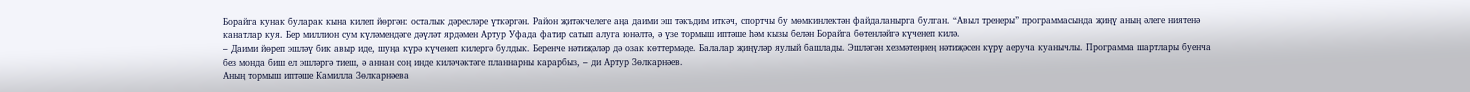Борайга кунак буларак кына килеп йөргән: осталык дәресләре үткәргән. Район җитәкчелеге аңа даими эш тәкъдим иткәч, спортчы бу мөмкинлектән файдаланырга булган. “Авыл тренеры” программасында җиңү аның әлеге ниятенә канатлар куя. Бер миллион сум күләмендәге дәүләт ярдәмен Артур Уфада фатир сатып алуга юнәлтә, ә үзе тормыш иптәше һәм кызы белән Борайга бөтенләйгә күченеп килә.
– Даими йөреп эшләү бик авыр иде, шуңа күрә күченеп килергә булдык. Беренче нәтиҗәләр дә озак көттермәде. Балалар җиңүләр яулый башлады. Эшләгән хезмәтеңнең нәтиҗәсен күрү аеруча куанычлы. Программа шартлары буенча без монда биш ел эшләргә тиеш, ә аннан соң инде киләчәктәге планнарны карарбыз, – ди Артур Зөлкарнәев.
Аның тормыш иптәше Камилла Зөлкарнәева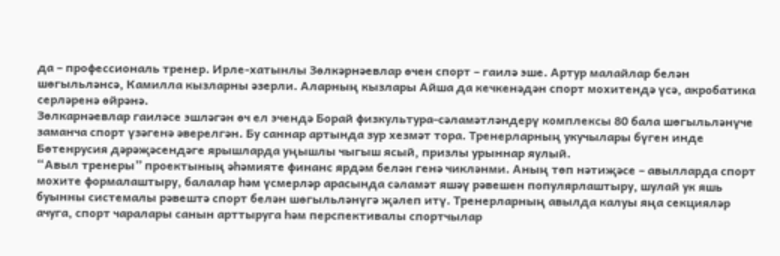да – профессиональ тренер. Ирле-хатынлы Зөлкәрнәевлар өчен спорт – гаилә эше. Артур малайлар белән шөгыльләнсә, Камилла кызларны әзерли. Аларның кызлары Айша да кечкенәдән спорт мохитендә үсә, акробатика серләренә өйрәнә.
Зөлкарнәевлар гаиләсе эшләгән өч ел эчендә Борай физкультура-сәламәтләндерү комплексы 80 бала шөгыльләнүче заманча спорт үзәгенә әверелгән. Бу саннар артында зур хезмәт тора. Тренерларның укучылары бүген инде Бөтенрусия дәрәҗәсендәге ярышларда уңышлы чыгыш ясый, призлы урыннар яулый.
“Авыл тренеры” проектының әһәмияте финанс ярдәм белән генә чикләнми. Аның төп нәтиҗәсе – авылларда спорт мохите формалаштыру, балалар һәм үсмерләр арасында сәламәт яшәү рәвешен популярлаштыру, шулай ук яшь буынны системалы рәвештә спорт белән шөгыльләнүгә җәлеп итү. Тренерларның авылда калуы яңа секцияләр ачуга, спорт чаралары санын арттыруга һәм перспективалы спортчылар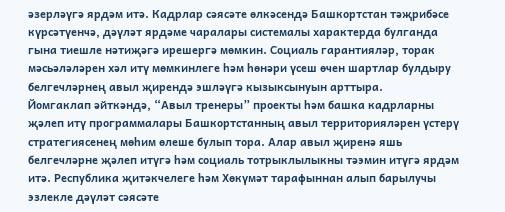әзерләүгә ярдәм итә. Кадрлар сәясәте өлкәсендә Башкортстан тәҗрибәсе күрсәтүенчә, дәүләт ярдәме чаралары системалы характерда булганда гына тиешле нәтиҗәгә ирешергә мөмкин. Социаль гарантияләр, торак мәсьәләләрен хәл итү мөмкинлеге һәм һөнәри үсеш өчен шартлар булдыру белгечләрнең авыл җирендә эшләүгә кызыксынуын арттыра.
Йомгаклап әйткәндә, “Авыл тренеры” проекты һәм башка кадрларны җәлеп итү программалары Башкортстанның авыл территорияләрен үстерү стратегиясенең мөһим өлеше булып тора. Алар авыл җиренә яшь белгечләрне җәлеп итүгә һәм социаль тотрыклылыкны тәэмин итүгә ярдәм итә. Республика җитәкчелеге һәм Хөкүмәт тарафыннан алып барылучы эзлекле дәүләт сәясәте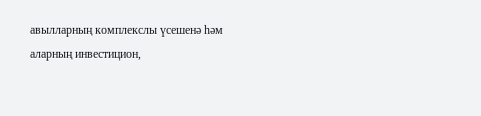авылларның комплекслы үсешенә һәм аларның инвестицион,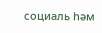социаль һәм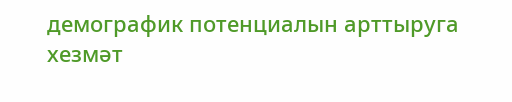демографик потенциалын арттыруга хезмәт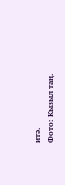итә.
Фото: Кызыл таң.